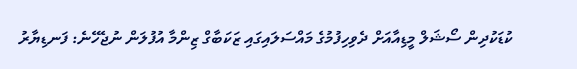ކުޑަކުދިން ސޯޝަލް މީޑިއާއަށް ދެވިހިފުމުގެ މައްސަލައިގައި ޒަކަބާގް ޒިންމާ އުފުލަން ނުޖެހޭނެ: ފަނޑިޔާރު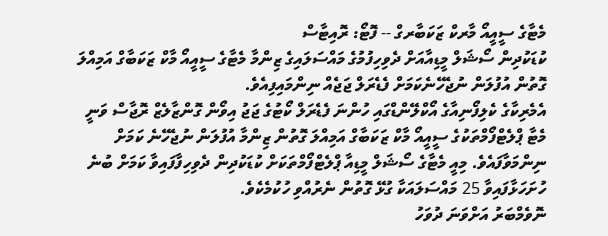މެޓާގެ ސީއީއޯ މާރކް ޒަކަބާރގް -- ފޮޓޯ: ރޮއިޓާސް
ކުޑަކުދިން ސޯޝަލް މީޑިއާއަށް ދެވިހިފުމުގެ މައްސަލައިގެ ޒިންމާ މެޓާގެ ސީއީއޯ މާކް ޒަކަބާގް އަމިއްލަ ގޮތުން އުފުލަން ނުޖެހޭނެކަމަށް ފެޑެރަލް ޖަޖެއް ނިންމައިފިއެވެ.
އެމެރިކާގެ ކެލިފޯނިއާގެ އޯކްލޭންޑްގައި ހުންނަ ފެޑެރަލް ކޯޓުގެ ޖަޖު އިވޯން ގޮންޒާލެޒް ރޮޖާސް ވަނީ މެޓާ ޕްލެޓްފޯމްތަކުގެ ސީއީއޯ މާކް ޒަކަބާގް އަމިއްލަ ގޮތުން ޒިންމާ އުފުލަން ނުޖެހޭނެ ކަމަށް ނިންމަވާފައެވެ. މިއީ މެޓާގެ ސޯޝަލް މީޑިއާ ޕްލެޓްފޯމްތަކަށް ކުޑަކުދިން ދެވިހިފާފައިވާ ކަމަށް ބުނެ ހުށަހަޅާފައިވާ 25 މައްސަލައަކާ ގުޅޭ ގޮތުން ނެރުއްވި ހުކުމެކެވެ.
ނޮވެމްބަރު އަށްވަނަ ދުވަހު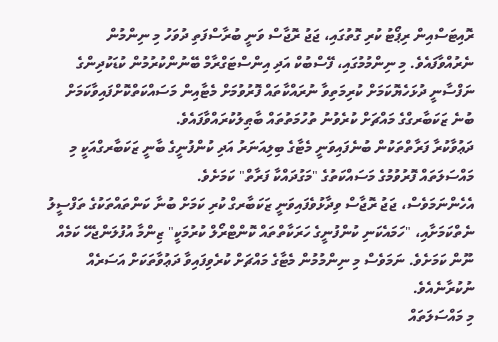ރޮއިޓަސްއިން ރިޕޯޓު ކުރި ގޮތުގައި، ޖަޖު ރޮޖާސް ވަނީ ބުރާސްފަތި ދުވަހު މި ނިންމުން ނެރުއްވާފައެވެ. މި ނިންމުމުގައި، ފޭސްބުކް އަދި އިންސްޓަގްރާމް ބޭނުންކުރުމުން ކުޑަކުދިންގެ ނަފްސާނީ ދުޅަހެޔޮކަމަށް ކުރިމަތިވާ ނުރައްކާތައް ފޮރުވުމަށް މެޓާއިން މަސައްކަތްކޮށްފައިވާކަމަށް ބުނެ ޒަކަބާރގްގެ މައްޗަށް ކުރެވުނު ތުހުމަތުތައް ބާޠިލުކުރައްވާފައެވެ.
ދަޢުވާކުރާ ފަރާތްތަކުން ބުނެފައިވަނީ މެޓާގެ ބިލިއަނަރު އަދި ކުންފުނީގެ ބާނީ ޒަކަބާރގްއަކީ މި މައްސަލަތައް ފޮރުވުމުގެ މަސައްކަތުގެ "މަގުދައްކާ ފަރާތް" ކަމަށެވެ.
އެހެންނަމަވެސް، ޖަޖު ރޮޖާސް ވިދާޅުވެފައިވަނީ ޒަކަބާރގް ކުރި ކަމަށް ބުނާ ކަންތައްތަކުގެ ތަފްސީލު ނެތްކަމަށާއި، "ހަމައެކަނި ކުންފުނީގެ ހަރަކާތްތައް ކޮންޓްރޯލް ކުރުމަކީ" ޒިންމާ އުފުލަންޖެހޭ ކަމެއް ނޫން ކަމަށެވެ. ނަމަވެސް މި ނިންމުމުން މެޓާގެ މައްޗަށް ކުރެވިފައިވާ ދަޢުވާތަކަށް އަސަރެއް ނުކުރާނެއެވެ.
މި މައްސަލަތައް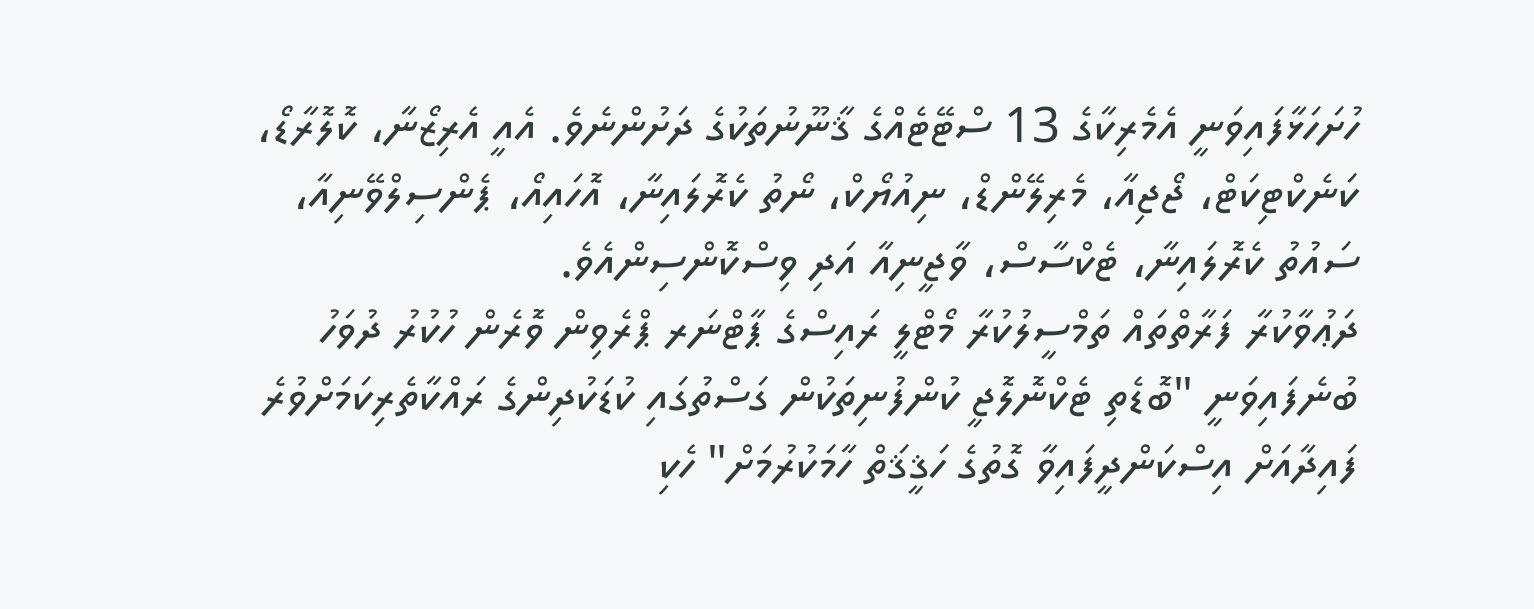ހުށަހަޅާފައިވަނީ އެމެރިކާގެ 13 ސްޓޭޓެއްގެ ޤާނޫނުތަކުގެ ދަށުންނެވެ. އެއީ އެރިޒޯނާ، ކޮލޮރާޑޯ، ކަނެކްޓިކަޓް، ޖޯޖިއާ، މެރިލޭންޑް، ނިއުޔޯކް، ނޯތު ކެރޮލައިނާ، އޮހައިއޯ، ޕެންސިލްވޭނިއާ، ސައުތު ކެރޮލައިނާ، ޓެކްސާސް، ވާޖީނިއާ އަދި ވިސްކޮންސިންއެވެ.
ދަޢުވާކުރާ ފަރާތްތައް ތަމްސީލުކުރާ މޯޓްލީ ރައިސްގެ ޕާޓްނަރ ޕްރެވިން ވޮރެން ހުކުރު ދުވަހު ބުނެފައިވަނީ "ބޮޑެތި ޓެކްނޮލޮޖީ ކުންފުނިތަކުން ގަސްތުގައި ކުޑަކުދިންގެ ރައްކާތެރިކަމަށްވުރެ ފައިދާއަށް އިސްކަންދީފައިވާ ގޮތުގެ ހަޤީޤަތް ހާމަކުރުމަށް" ހެކި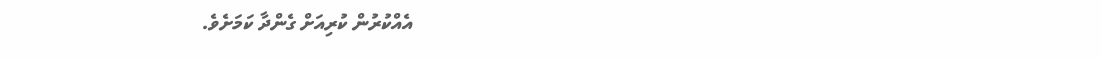އެއްކުރުން ކުރިއަށް ގެންދާ ކަމަށެވެ.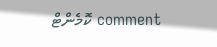comment ކޮމެންޓް